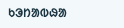ᱠᱳᱴᱟᱵᱷᱟ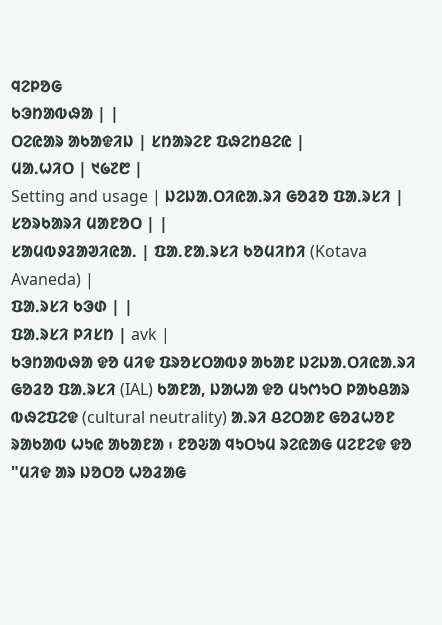ᱧᱮᱞᱚᱜ
ᱠᱳᱴᱟᱵᱷᱟ | |
ᱛᱮᱭᱟᱨ ᱟᱠᱟᱫᱤᱡ | ᱥᱴᱟᱨᱮᱱ ᱯᱷᱮᱴᱪᱮᱭ |
ᱢᱟᱹᱦᱤᱛ | ᱑᱙᱗᱘ |
Setting and usage | ᱡᱮᱡᱟᱹᱛᱤᱭᱟᱹᱨᱤ ᱜᱚᱲᱚ ᱯᱟᱹᱨᱥᱤ |
ᱥᱚᱨᱠᱟᱨᱤ ᱢᱟᱱᱚᱛ | |
ᱥᱟᱢᱵᱽᱲᱟᱣᱤᱭᱟᱹ | ᱯᱟᱹᱱᱟᱹᱨᱥᱤ ᱠᱚᱢᱤᱴᱤ (Kotava Avaneda) |
ᱯᱟᱹᱨᱥᱤ ᱠᱳᱰ | |
ᱯᱟᱹᱨᱥᱤ ᱞᱤᱥᱴ | avk |
ᱠᱳᱴᱟᱵᱷᱟ ᱫᱚ ᱢᱤᱫ ᱯᱨᱚᱥᱛᱟᱵᱽ ᱟᱠᱟᱱ ᱡᱮᱡᱟᱹᱛᱤᱭᱟᱹᱨᱤ ᱜᱚᱲᱚ ᱯᱟᱹᱨᱥᱤ (IAL) ᱠᱟᱱᱟ, ᱡᱟᱦᱟ ᱫᱚ ᱢᱩᱬᱩᱛ ᱞᱟᱠᱪᱟᱨ ᱵᱷᱮᱯᱮᱫ (cultural neutrality) ᱟᱹᱨᱤ ᱪᱮᱛᱟᱱ ᱜᱚᱲᱦᱚᱱ ᱨᱟᱠᱟᱵ ᱦᱩᱭ ᱟᱠᱟᱱᱟ ᱾ ᱱᱚᱶᱟ ᱧᱩᱛᱩᱢ ᱨᱮᱭᱟᱜ ᱢᱮᱱᱮᱫ ᱫᱚ "ᱢᱤᱫ ᱟᱨ ᱡᱚᱛᱚ ᱦᱚᱲᱟᱜ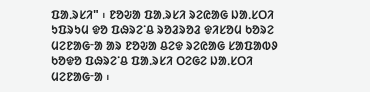ᱯᱟᱹᱨᱥᱤ" ᱾ ᱱᱚᱶᱟ ᱯᱟᱹᱨᱥᱤ ᱨᱮᱭᱟᱜ ᱡᱟᱹᱥᱛᱤ ᱩᱯᱨᱩᱢ ᱫᱚ ᱯᱷᱨᱮᱸᱪ ᱨᱚᱲᱨᱚᱲ ᱫᱤᱥᱚᱢ ᱠᱚᱨᱮ ᱢᱮᱱᱟᱜᱼᱟ ᱟᱨ ᱱᱚᱶᱟ ᱪᱮᱫ ᱨᱮᱭᱟᱜ ᱥᱟᱯᱟᱵᱽ ᱠᱚᱫᱚ ᱯᱷᱨᱮᱸᱪ ᱯᱟᱹᱨᱥᱤ ᱛᱮᱜᱮ ᱡᱟᱹᱥᱛᱤ ᱢᱮᱱᱟᱜᱼᱟ ᱾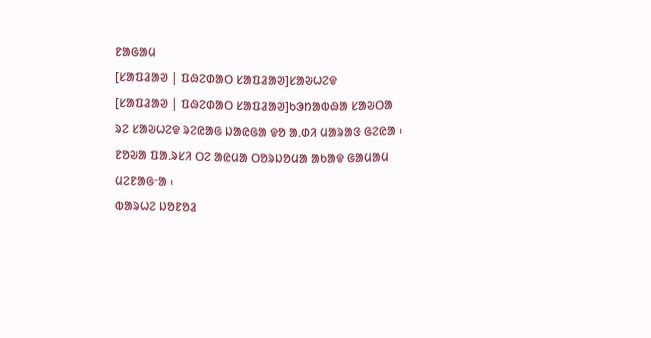ᱱᱟᱜᱟᱢ
[ᱥᱟᱯᱲᱟᱣ | ᱯᱷᱮᱰᱟᱛ ᱥᱟᱯᱲᱟᱣ]ᱥᱟᱶᱦᱮᱫ
[ᱥᱟᱯᱲᱟᱣ | ᱯᱷᱮᱰᱟᱛ ᱥᱟᱯᱲᱟᱣ]ᱠᱳᱴᱟᱵᱷᱟ ᱥᱟᱶᱛᱟ ᱨᱮ ᱥᱟᱶᱦᱮᱫ ᱨᱮᱭᱟᱜ ᱡᱟᱭᱜᱟ ᱫᱚ ᱟᱹᱰᱤ ᱢᱟᱨᱟᱝ ᱜᱮᱭᱟ ᱾ ᱱᱚᱶᱟ ᱯᱟᱹᱨᱥᱤ ᱛᱮ ᱟᱭᱢᱟ ᱛᱚᱨᱡᱚᱢᱟ ᱟᱠᱟᱫ ᱜᱟᱢᱟᱢ ᱢᱮᱱᱟᱜᱼᱟ ᱾
ᱵᱟᱨᱦᱮ ᱡᱚᱱᱚᱲ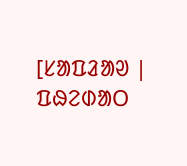[ᱥᱟᱯᱲᱟᱣ | ᱯᱷᱮᱰᱟᱛ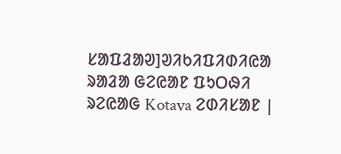ᱥᱟᱯᱲᱟᱣ]ᱣᱤᱠᱤᱯᱤᱰᱤᱭᱟ ᱨᱟᱲᱟ ᱜᱮᱭᱟᱱ ᱯᱩᱛᱷᱤ ᱨᱮᱭᱟᱜ Kotava ᱮᱰᱤᱥᱟᱱ |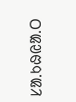ᱥᱟᱹᱠᱷᱭᱟᱹᱛ